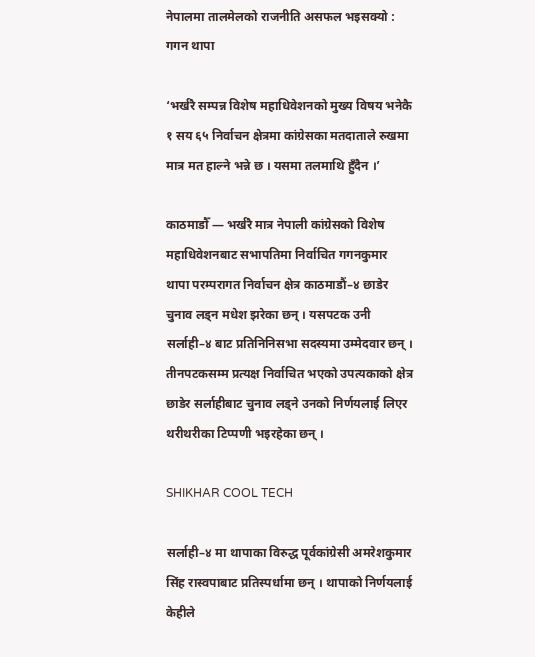नेपालमा तालमेलको राजनीति असफल भइसक्यो : गगन थापा

‘भर्खरै सम्पन्न विशेष महाधिवेशनको मुख्य विषय भनेकै १ सय ६५ निर्वाचन क्षेत्रमा कांग्रेसका मतदाताले रुखमा मात्र मत हाल्ने भन्ने छ । यसमा तलमाथि हुँदैन ।’

काठमाडौँ — भर्खरै मात्र नेपाली कांग्रेसको विशेष महाधिवेशनबाट सभापतिमा निर्वाचित गगनकुमार थापा परम्परागत निर्वाचन क्षेत्र काठमाडौं–४ छाडेर चुनाव लड्न मधेश झरेका छन् । यसपटक उनी सर्लाही–४ बाट प्रतिनिनिसभा सदस्यमा उम्मेदवार छन् । तीनपटकसम्म प्रत्यक्ष निर्वाचित भएको उपत्यकाको क्षेत्र छाडेर सर्लाहीबाट चुनाव लड्ने उनको निर्णयलाई लिएर थरीथरीका टिप्पणी भइरहेका छन् ।

SHIKHAR COOL TECH

सर्लाही–४ मा थापाका विरुद्ध पूर्वकांग्रेसी अमरेशकुमार सिंह रास्वपाबाट प्रतिस्पर्धामा छन् । थापाको निर्णयलाई केहीले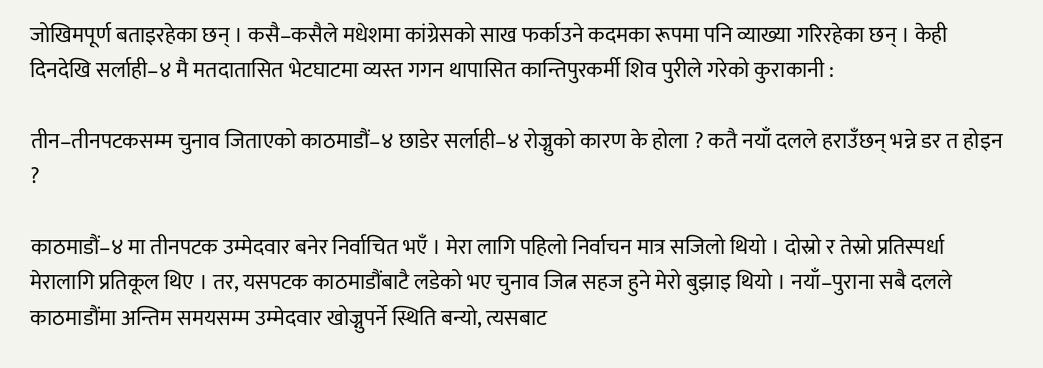जोखिमपूर्ण बताइरहेका छन् । कसै–कसैले मधेशमा कांग्रेसको साख फर्काउने कदमका रूपमा पनि व्याख्या गरिरहेका छन् । केही दिनदेखि सर्लाही–४ मै मतदातासित भेटघाटमा व्यस्त गगन थापासित कान्तिपुरकर्मी शिव पुरीले गरेको कुराकानी :

तीन–तीनपटकसम्म चुनाव जिताएको काठमाडौं–४ छाडेर सर्लाही–४ रोज्नुको कारण के होला ? कतै नयाँ दलले हराउँछन् भन्ने डर त होइन ?

काठमाडौं–४ मा तीनपटक उम्मेदवार बनेर निर्वाचित भएँ । मेरा लागि पहिलो निर्वाचन मात्र सजिलो थियो । दोस्रो र तेस्रो प्रतिस्पर्धा मेरालागि प्रतिकूल थिए । तर, यसपटक काठमाडौंबाटै लडेको भए चुनाव जित्न सहज हुने मेरो बुझाइ थियो । नयाँ–पुराना सबै दलले काठमाडौंमा अन्तिम समयसम्म उम्मेदवार खोज्नुपर्ने स्थिति बन्यो, त्यसबाट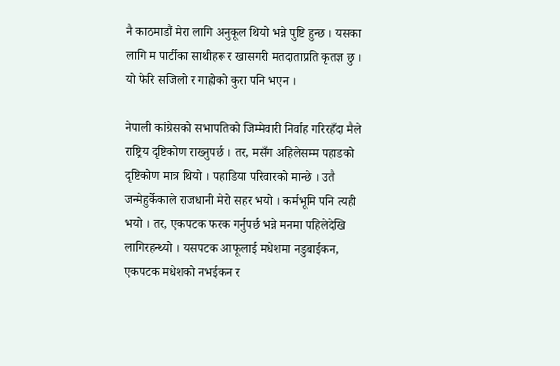नै काठमाडौं मेरा लागि अनुकूल थियो भन्ने पुष्टि हुन्छ । यसका लागि म पार्टीका साथीहरू र खासगरी मतदाताप्रति कृतज्ञ छु । यो फेरि सजिलो र गाह्रोको कुरा पनि भएन ।

नेपाली कांग्रेसको सभापतिको जिम्मेवारी निर्वाह गरिरहँदा मैले राष्ट्रिय दृष्टिकोण राख्नुपर्छ । तर, मसँग अहिलेसम्म पहाडको दृष्टिकोण मात्र थियो । पहाडिया परिवारको मान्छे । उतै जन्मेहुर्केकाले राजधानी मेरो सहर भयो । कर्मभूमि पनि त्यही भयो । तर, एकपटक फरक गर्नुपर्छ भन्ने मनमा पहिलेदेखि लागिरहन्थ्यो । यसपटक आफूलाई मधेशमा नडुबाईकन, एकपटक मधेशको नभईकन र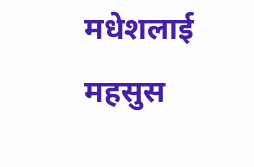मधेशलाई महसुस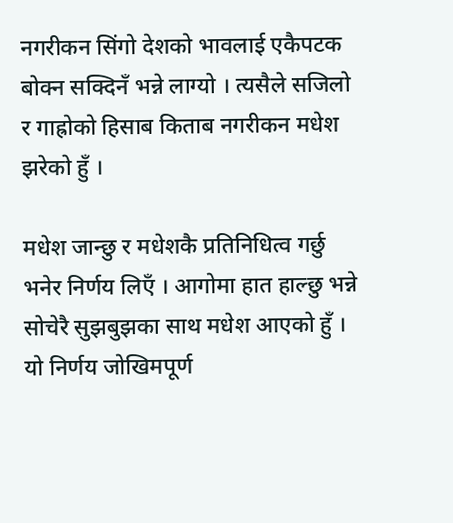नगरीकन सिंगो देशको भावलाई एकैपटक बोक्न सक्दिनँ भन्ने लाग्यो । त्यसैले सजिलो र गाह्रोको हिसाब किताब नगरीकन मधेश झरेको हुँ ।

मधेश जान्छु र मधेशकै प्रतिनिधित्व गर्छु भनेर निर्णय लिएँ । आगोमा हात हाल्छु भन्ने सोचेरै सुझबुझका साथ मधेश आएको हुँ । यो निर्णय जोखिमपूर्ण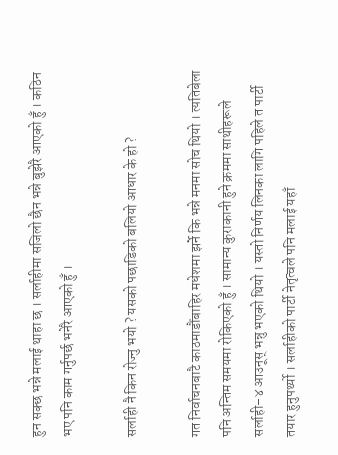हुन सक्छ भन्ने मलाई थाहा छ । सर्लाहीमा सजिलो छैन भन्ने बुझेरै आएको हुँ । कठिन भए पनि काम गर्नुपर्छ भनेरै आएको हुँ ।

सर्लाही नै किन रोज्नु भयो ? यसको पछाडिको बलियो आधार के हो ?

गत निर्वाचनबाटै काठमाडौंबाहिर मधेशमा झर्ने कि भन्ने मनमा सोच थियो । त्यतिबेला पनि अन्तिम समयमा रोकिएको हुँ । सामान्य कुराकानी हुने क्रममा साथीहरूले सर्लाही–४ आउनूस् भन्नु भएको थियो । यस्तो निर्णय लिनका लागि पहिले त पार्टी तयार हुनुपर्थ्यो । सर्लाहीको पार्टी नेतृत्वले पनि मलाई यहाँ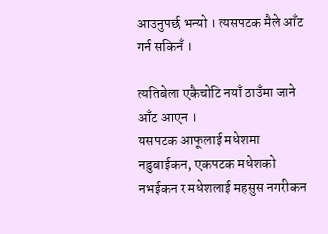आउनुपर्छ भन्यो । त्यसपटक मैले आँट गर्न सकिनँ ।

त्यतिबेला एकैचोटि नयाँ ठाउँमा जाने आँट आएन ।
यसपटक आफूलाई मधेशमा नडुबाईकन, एकपटक मधेशको नभईकन र मधेशलाई महसुस नगरीकन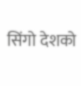सिंगो देशको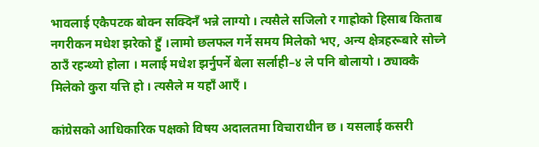भावलाई एकैपटक बोक्न सक्दिनँ भन्ने लाग्यो । त्यसैले सजिलो र गाह्रोको हिसाब किताब नगरीकन मधेश झरेको हुँ ।लामो छलफल गर्ने समय मिलेको भए, अन्य क्षेत्रहरूबारे सोच्ने ठाउँ रहन्थ्यो होला । मलाई मधेश झर्नुपर्ने बेला सर्लाही–४ ले पनि बोलायो । ठ्याक्कै मिलेको कुरा यत्ति हो । त्यसैले म यहाँ आएँ ।

कांग्रेसको आधिकारिक पक्षको विषय अदालतमा विचाराधीन छ । यसलाई कसरी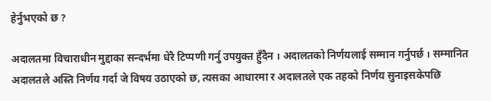हेर्नुभएको छ ?

अदालतमा विचाराधीन मुद्दाका सन्दर्भमा धेरै टिप्पणी गर्नु उपयुक्त हुँदैन । अदालतको निर्णयलाई सम्मान गर्नुपर्छ । सम्मानित अदालतले अस्ति निर्णय गर्दा जे विषय उठाएको छ, त्यसका आधारमा र अदालतले एक तहको निर्णय सुनाइसकेपछि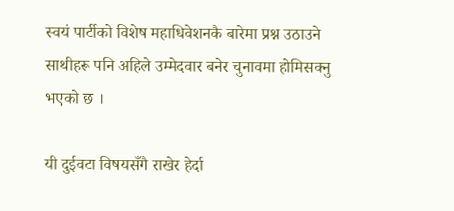स्वयं पार्टीको विशेष महाधिवेशनकै बारेमा प्रश्न उठाउने साथीहरू पनि अहिले उम्मेदवार बनेर चुनावमा होमिसक्नु भएको छ ।

यी दुईवटा विषयसँगै राखेर हेर्दा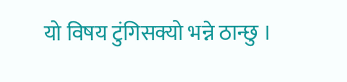यो विषय टुंगिसक्यो भन्ने ठान्छु ।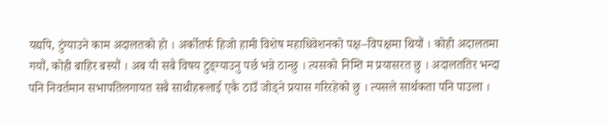यद्यपि, टुंग्याउने काम अदालतको हो । अर्कोतर्फ हिजो हामी विशेष महाधिवेशनको पक्ष–विपक्षमा थियौं । कोही अदालतमा गयौं, कोही बाहिर बस्यौं । अब यी सबै विषय टुङ्ग्याउनु पर्छ भन्ने ठान्छु । त्यसको निम्ति म प्रयासरत छु । अदालततिर भन्दा पनि निवर्तमान सभापतिलगायत सबै साथीहरूलाई एकै ठाउँ जोड्ने प्रयास गरिरहेको छु । त्यसले सार्थकता पनि पाउला ।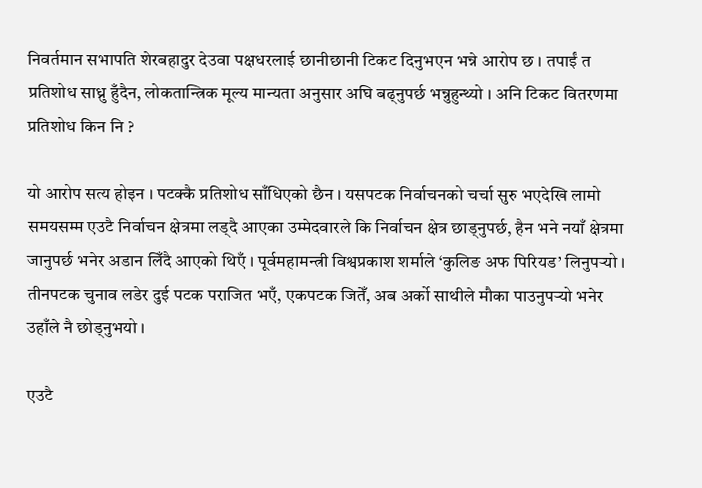निवर्तमान सभापति शेरबहादुर देउवा पक्षधरलाई छानीछानी टिकट दिनुभएन भन्ने आरोप छ । तपाईं त प्रतिशोध साध्नु हुँदैन, लोकतान्त्रिक मूल्य मान्यता अनुसार अघि बढ्नुपर्छ भन्नुहुन्थ्यो । अनि टिकट वितरणमा प्रतिशोध किन नि ?

यो आरोप सत्य होइन । पटक्कै प्रतिशोध साँधिएको छैन । यसपटक निर्वाचनको चर्चा सुरु भएदेखि लामो समयसम्म एउटै निर्वाचन क्षेत्रमा लड्दै आएका उम्मेदवारले कि निर्वाचन क्षेत्र छाड्नुपर्छ, हैन भने नयाँ क्षेत्रमा जानुपर्छ भनेर अडान लिँदै आएको थिएँ । पूर्वमहामन्त्री विश्वप्रकाश शर्माले ‘कुलिङ अफ पिरियड’ लिनुपर्‍यो । तीनपटक चुनाव लडेर दुई पटक पराजित भएँ, एकपटक जितेँ, अब अर्को साथीले मौका पाउनुपर्‍यो भनेर उहाँले नै छोड्नुभयो ।

एउटै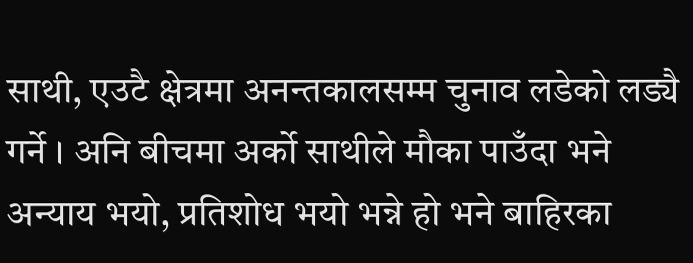साथी, एउटै क्षेत्रमा अनन्तकालसम्म चुनाव लडेको लड्यै गर्ने । अनि बीचमा अर्को साथीले मौका पाउँदा भने अन्याय भयो, प्रतिशोध भयो भन्ने हो भने बाहिरका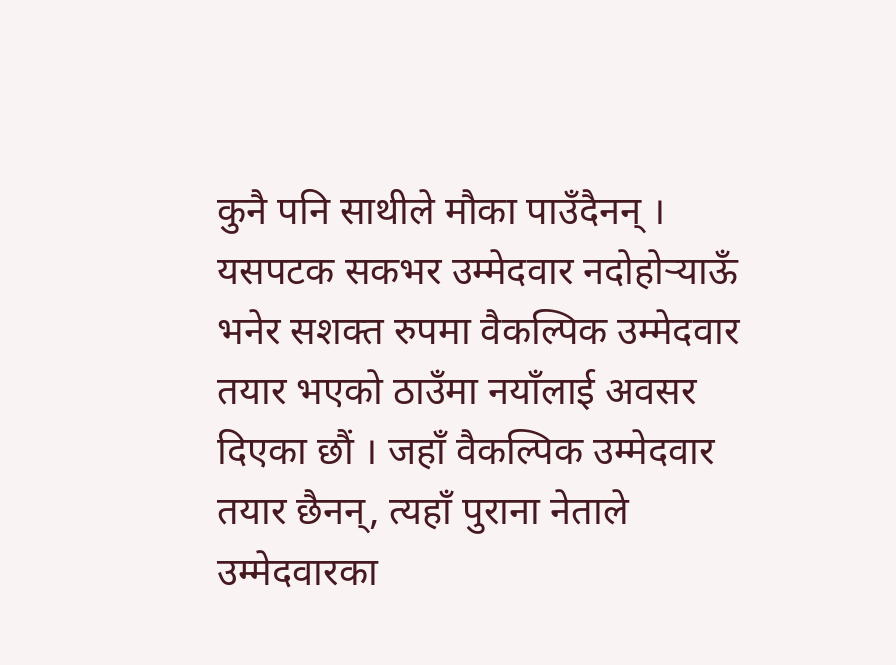कुनै पनि साथीले मौका पाउँदैनन् । यसपटक सकभर उम्मेदवार नदोहोर्‍याऊँ भनेर सशक्त रुपमा वैकल्पिक उम्मेदवार तयार भएको ठाउँमा नयाँलाई अवसर दिएका छौं । जहाँ वैकल्पिक उम्मेदवार तयार छैनन्, त्यहाँ पुराना नेताले उम्मेदवारका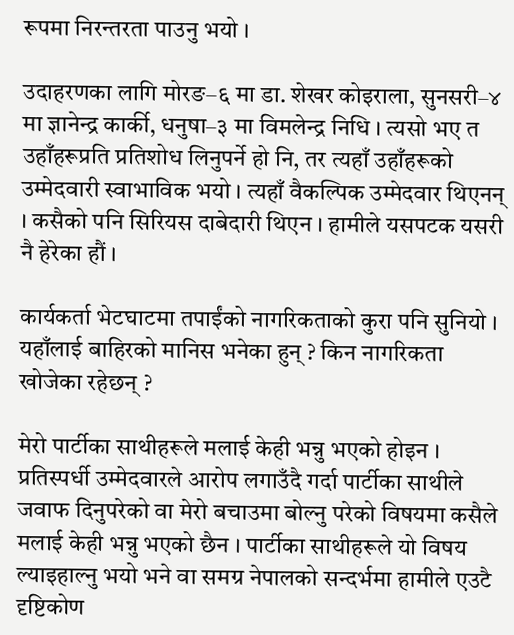रूपमा निरन्तरता पाउनु भयो ।

उदाहरणका लागि मोरङ–६ मा डा. शेखर कोइराला, सुनसरी–४ मा ज्ञानेन्द्र कार्की, धनुषा–३ मा विमलेन्द्र निधि । त्यसो भए त उहाँहरूप्रति प्रतिशोध लिनुपर्ने हो नि, तर त्यहाँ उहाँहरूको उम्मेदवारी स्वाभाविक भयो । त्यहाँ वैकल्पिक उम्मेदवार थिएनन् । कसैको पनि सिरियस दाबेदारी थिएन । हामीले यसपटक यसरी नै हेरेका हौं ।

कार्यकर्ता भेटघाटमा तपाईंको नागरिकताको कुरा पनि सुनियो । यहाँलाई बाहिरको मानिस भनेका हुन् ? किन नागरिकता खोजेका रहेछन् ?

मेरो पार्टीका साथीहरूले मलाई केही भन्नु भएको होइन । प्रतिस्पर्धी उम्मेदवारले आरोप लगाउँदै गर्दा पार्टीका साथीले जवाफ दिनुपरेको वा मेरो बचाउमा बोल्नु परेको विषयमा कसैले मलाई केही भन्नु भएको छैन । पार्टीका साथीहरूले यो विषय ल्याइहाल्नु भयो भने वा समग्र नेपालको सन्दर्भमा हामीले एउटै दृष्टिकोण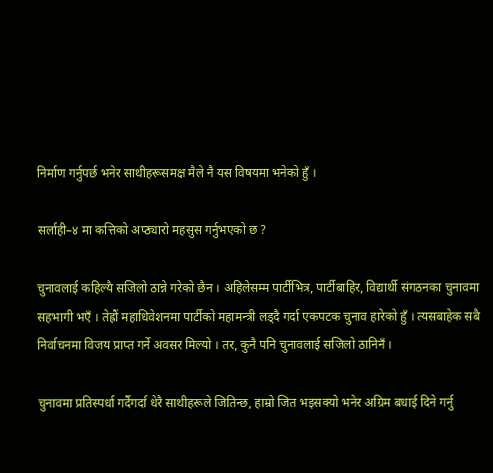निर्माण गर्नुपर्छ भनेर साथीहरूसमक्ष मैले नै यस विषयमा भनेको हुँ ।

सर्लाही–४ मा कत्तिको अप्ठ्यारो महसुस गर्नुभएको छ ?

चुनावलाई कहिल्यै सजिलो ठान्ने गरेको छैन । अहिलेसम्म पार्टीभित्र, पार्टीबाहिर, विद्यार्थी संगठनका चुनावमा सहभागी भएँ । तेह्रौं महाधिवेशनमा पार्टीको महामन्त्री लड्दै गर्दा एकपटक चुनाव हारेको हुँ । त्यसबाहेक सबै निर्वाचनमा विजय प्राप्त गर्ने अवसर मिल्यो । तर, कुनै पनि चुनावलाई सजिलो ठानिनँ ।

चुनावमा प्रतिस्पर्धा गर्दैगर्दा धेरै साथीहरूले जितिन्छ, हाम्रो जित भइसक्यो भनेर अग्रिम बधाई दिने गर्नु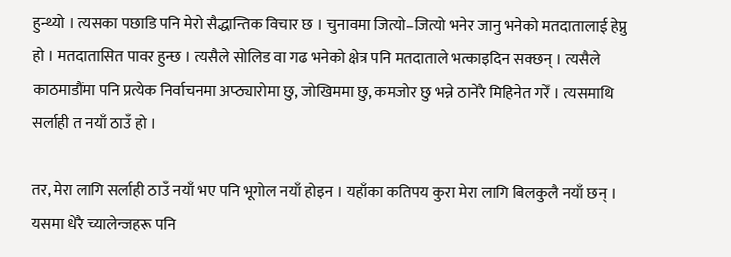हुन्थ्यो । त्यसका पछाडि पनि मेरो सैद्धान्तिक विचार छ । चुनावमा जित्यो–जित्यो भनेर जानु भनेको मतदातालाई हेप्नु हो । मतदातासित पावर हुन्छ । त्यसैले सोलिड वा गढ भनेको क्षेत्र पनि मतदाताले भत्काइदिन सक्छन् । त्यसैले काठमाडौंमा पनि प्रत्येक निर्वाचनमा अप्ठ्यारोमा छु, जोखिममा छु, कमजोर छु भन्ने ठानेरै मिहिनेत गरेँ । त्यसमाथि सर्लाही त नयाँ ठाउँ हो ।

तर, मेरा लागि सर्लाही ठाउँ नयाँ भए पनि भूगोल नयाँ होइन । यहाँका कतिपय कुरा मेरा लागि बिलकुलै नयाँ छन् । यसमा धेरै च्यालेन्जहरू पनि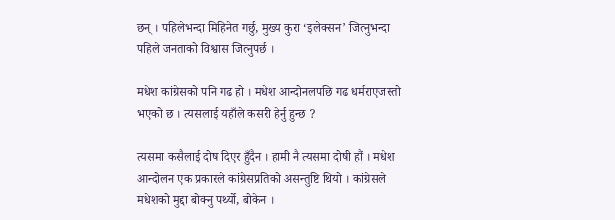छन् । पहिलेभन्दा मिहिनेत गर्छु, मुख्य कुरा ‘इलेक्सन’ जित्नुभन्दा पहिले जनताको विश्वास जित्नुपर्छ ।

मधेश कांग्रेसको पनि गढ हो । मधेश आन्दोनलपछि गढ धर्मराएजस्तो भएको छ । त्यसलाई यहाँले कसरी हेर्नु हुन्छ ?

त्यसमा कसैलाई दोष दिएर हुँदैन । हामी नै त्यसमा दोषी हौं । मधेश आन्दोलन एक प्रकारले कांग्रेसप्रतिको असन्तुष्टि थियो । कांग्रेसले मधेशको मुद्दा बोक्नु पर्थ्यो, बोकेन ।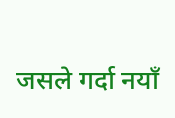जसले गर्दा नयाँ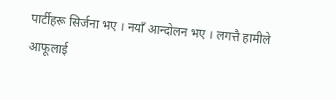पार्टीहरू सिर्जना भए । नयाँ आन्दोलन भए । लगत्तै हामीले आफूलाई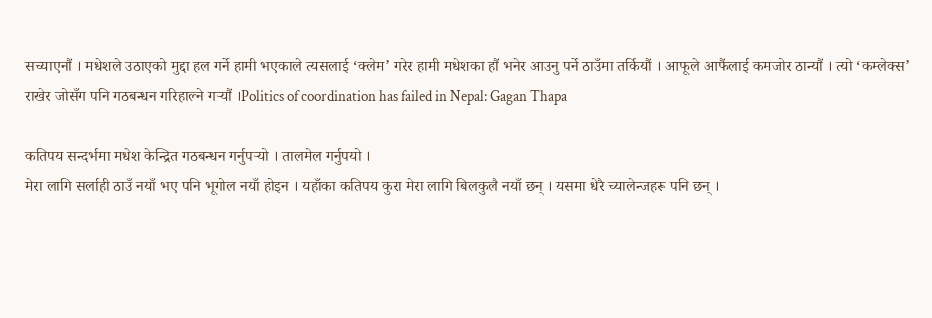सच्याएनौं । मधेशले उठाएको मुद्दा हल गर्ने हामी भएकाले त्यसलाई ‘क्लेम’ गरेर हामी मधेशका हौं भनेर आउनु पर्ने ठाउँमा तर्कियौं । आफूले आफैंलाई कमजोर ठान्यौं । त्यो ‘कम्लेक्स’ राखेर जोसँग पनि गठबन्धन गरिहाल्ने गर्‍यौं ।Politics of coordination has failed in Nepal: Gagan Thapa

कतिपय सन्दर्भमा मधेश केन्द्रित गठबन्धन गर्नुपर्‍यो । तालमेल गर्नुपयो ।
मेरा लागि सर्लाही ठाउँ नयाँ भए पनि भूगोल नयाँ होइन । यहाँका कतिपय कुरा मेरा लागि बिलकुलै नयाँ छन् । यसमा धेरै च्यालेन्जहरू पनि छन् ।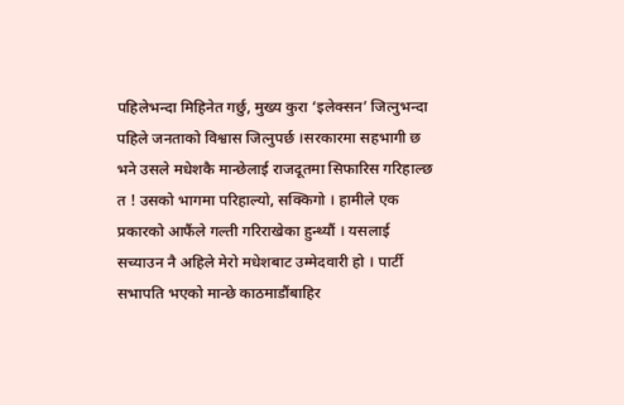पहिलेभन्दा मिहिनेत गर्छु, मुख्य कुरा ‘इलेक्सन’ जित्नुभन्दा पहिले जनताको विश्वास जित्नुपर्छ ।सरकारमा सहभागी छ भने उसले मधेशकै मान्छेलाई राजदूतमा सिफारिस गरिहाल्छ त ! उसको भागमा परिहाल्यो, सक्किगो । हामीले एक प्रकारको आफैंले गल्ती गरिराखेका हुन्थ्यौं । यसलाई सच्याउन नै अहिले मेरो मधेशबाट उम्मेदवारी हो । पार्टी सभापति भएको मान्छे काठमाडौंबाहिर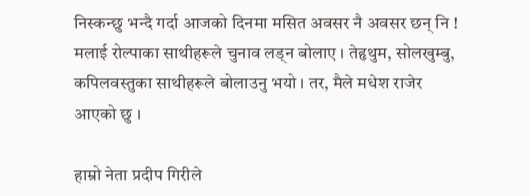निस्कन्छु भन्दै गर्दा आजको दिनमा मसित अवसर नै अवसर छन् नि ! मलाई रोल्पाका साथीहरूले चुनाव लड्न बोलाए । तेहृथुम, सोलखुम्बु, कपिलवस्तुका साथीहरूले बोलाउनु भयो । तर, मैले मधेश राजेर आएको छु ।

हाम्रो नेता प्रदीप गिरीले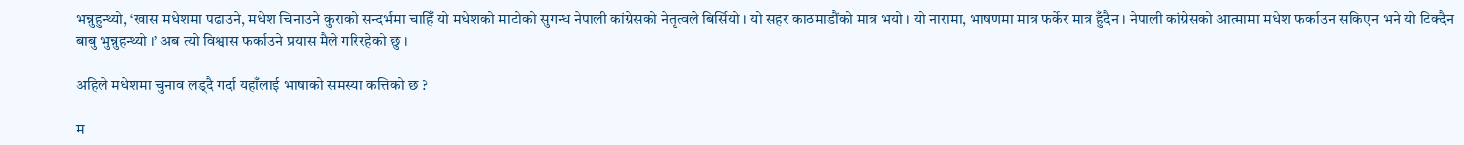भन्नुहुन्थ्यो, ‘खास मधेशमा पढाउने, मधेश चिनाउने कुराको सन्दर्भमा चाहिँ यो मधेशको माटोको सुगन्ध नेपाली कांग्रेसको नेतृत्वले बिर्सियो । यो सहर काठमाडौंको मात्र भयो । यो नारामा, भाषणमा मात्र फर्केर मात्र हुँदैन । नेपाली कांग्रेसको आत्मामा मधेश फर्काउन सकिएन भने यो टिक्दैन बाबु भुन्नुहन्थ्यो ।’ अब त्यो विश्वास फर्काउने प्रयास मैले गरिरहेको छु ।

अहिले मधेशमा चुनाव लड्दै गर्दा यहाँलाई भाषाको समस्या कत्तिको छ ?

म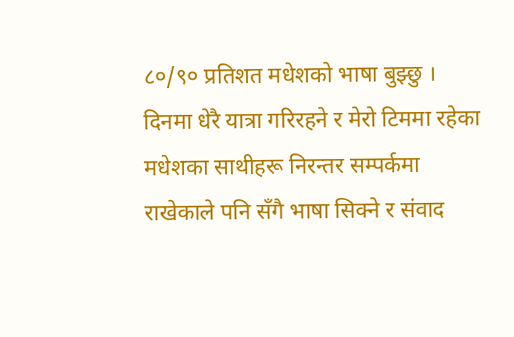८०/९० प्रतिशत मधेशको भाषा बुझ्छु । दिनमा धेरै यात्रा गरिरहने र मेरो टिममा रहेका मधेशका साथीहरू निरन्तर सम्पर्कमा राखेकाले पनि सँगै भाषा सिक्ने र संवाद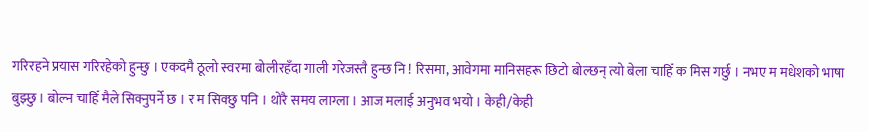गरिरहने प्रयास गरिरहेको हुन्छु । एकदमै ठूलो स्वरमा बोलीरहँदा गाली गरेजस्तै हुन्छ नि ! रिसमा, आवेगमा मानिसहरू छिटो बोल्छन् त्यो बेला चाहिँ क मिस गर्छु । नभए म मधेशको भाषा बुझ्छु । बोल्न चाहिँ मैले सिक्नुपर्ने छ । र म सिक्छु पनि । थोरै समय लाग्ला । आज मलाई अनुभव भयो । केही/केही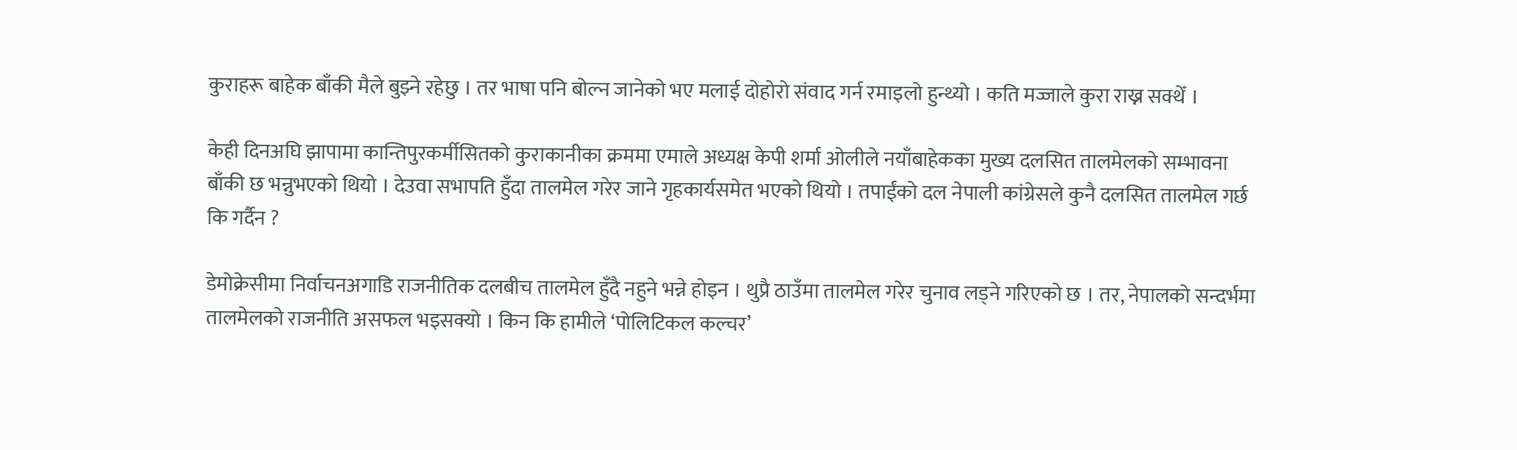कुराहरू बाहेक बाँकी मैले बुझ्ने रहेछु । तर भाषा पनि बोल्न जानेको भए मलाई दोहोरो संवाद गर्न रमाइलो हुन्थ्यो । कति मज्जाले कुरा राख्न सक्थेँ ।

केही दिनअघि झापामा कान्तिपुरकर्मीसितको कुराकानीका क्रममा एमाले अध्यक्ष केपी शर्मा ओलीले नयाँबाहेकका मुख्य दलसित तालमेलको सम्भावना बाँकी छ भन्नुभएको थियो । देउवा सभापति हुँदा तालमेल गरेर जाने गृहकार्यसमेत भएको थियो । तपाईंको दल नेपाली कांग्रेसले कुनै दलसित तालमेल गर्छ कि गर्दैन ?

डेमोक्रेसीमा निर्वाचनअगाडि राजनीतिक दलबीच तालमेल हुँदै नहुने भन्ने होइन । थुप्रै ठाउँमा तालमेल गरेर चुनाव लड्ने गरिएको छ । तर, नेपालको सन्दर्भमा तालमेलको राजनीति असफल भइसक्यो । किन कि हामीले ‘पोलिटिकल कल्चर’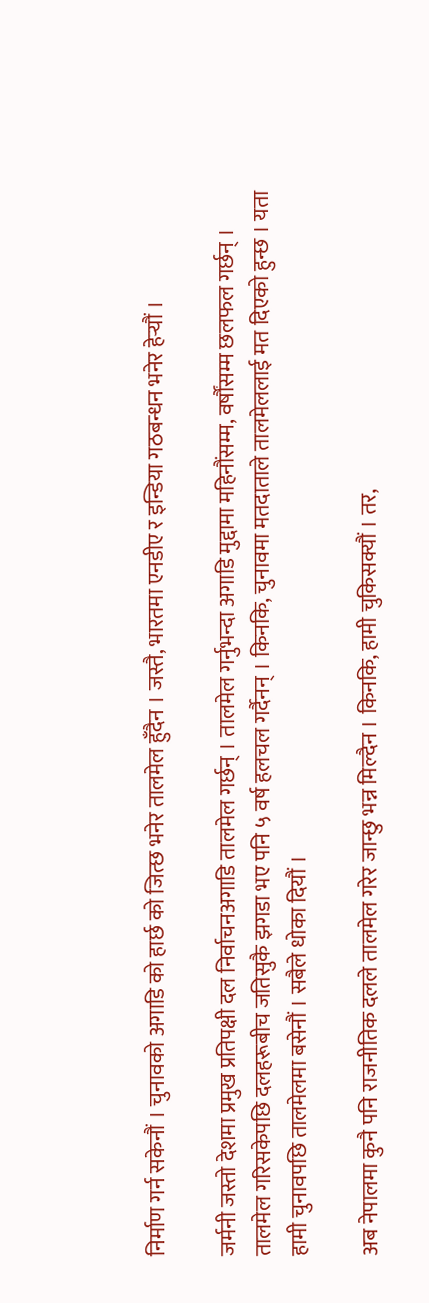निर्माण गर्न सकेनौं । चुनावको अगाडि को हार्छ को जित्छ भनेर तालमेल हुँदैन । जस्तै, भारतमा एनडीए र इन्डिया गठबन्धन भनेर हेर्‍यौं ।

जर्मनी जस्तो देशमा प्रमुख प्रतिपक्षी दल निर्वाचनअगाडि तालमेल गर्छन् । तालमेल गर्नुभन्दा अगाडि मुद्दामा महिनौंसम्म, वर्षौंसम्म छलफल गर्छन् । तालमेल गरिसकेपछि दलहरूबीच जतिसुकै झगडा भए पनि ५ वर्ष हलचल गर्दैनन् । किनकि, चुनावमा मतदाताले तालमेललाई मत दिएको हुन्छ । यता हामी चुनावपछि तालमेलमा बसेनौं । सबैले धोका दियौं ।

अब नेपालमा कुनै पनि राजनीतिक दलले तालमेल गरेर जान्छु भन्न मिल्दैन । किनकि, हामी चुकिसक्यौं । तर,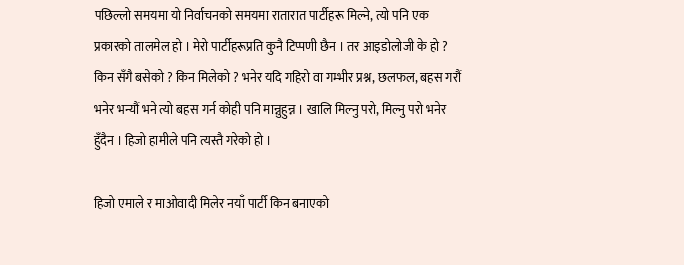पछिल्लो समयमा यो निर्वाचनको समयमा रातारात पार्टीहरू मिल्ने, त्यो पनि एक प्रकारको तालमेल हो । मेरो पार्टीहरूप्रति कुनै टिप्पणी छैन । तर आइडोलोजी के हो ? किन सँगै बसेको ? किन मिलेको ? भनेर यदि गहिरो वा गम्भीर प्रश्न, छलफल, बहस गरौं भनेर भन्यौं भने त्यो बहस गर्न कोही पनि मान्नुहुन्न । खालि मिल्नु परो, मिल्नु परो भनेर हुँदैन । हिजो हामीले पनि त्यस्तै गरेको हो ।

हिजो एमाले र माओवादी मिलेर नयाँ पार्टी किन बनाएको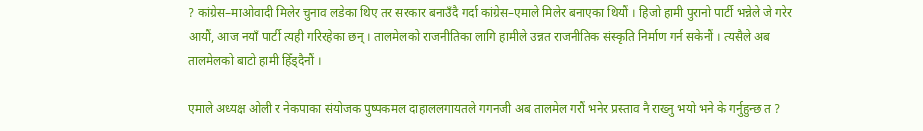? कांग्रेस–माओवादी मिलेर चुनाव लडेका थिए तर सरकार बनाउँदै गर्दा कांग्रेस–एमाले मिलेर बनाएका थियौं । हिजो हामी पुरानो पार्टी भन्नेले जे गरेर आयौं, आज नयाँ पार्टी त्यही गरिरहेका छन् । तालमेलको राजनीतिका लागि हामीले उन्नत राजनीतिक संस्कृति निर्माण गर्न सकेनौं । त्यसैले अब तालमेलको बाटो हामी हिँड्दैनौं ।

एमाले अध्यक्ष ओली र नेकपाका संयोजक पुष्पकमल दाहाललगायतले गगनजी अब तालमेल गरौं भनेर प्रस्ताव नै राख्नु भयो भने के गर्नुहुन्छ त ?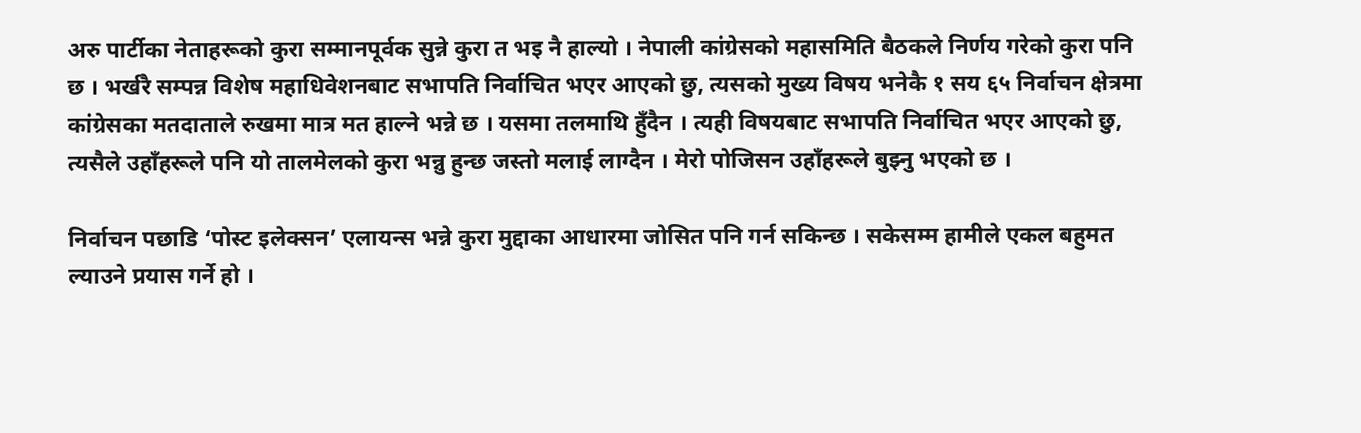अरु पार्टीका नेताहरूको कुरा सम्मानपूर्वक सुन्ने कुरा त भइ नै हाल्यो । नेपाली कांग्रेसको महासमिति बैठकले निर्णय गरेको कुरा पनि छ । भर्खरै सम्पन्न विशेष महाधिवेशनबाट सभापति निर्वाचित भएर आएको छु, त्यसको मुख्य विषय भनेकै १ सय ६५ निर्वाचन क्षेत्रमा कांग्रेसका मतदाताले रुखमा मात्र मत हाल्ने भन्ने छ । यसमा तलमाथि हुँदैन । त्यही विषयबाट सभापति निर्वाचित भएर आएको छु, त्यसैले उहाँहरूले पनि यो तालमेलको कुरा भन्नु हुन्छ जस्तो मलाई लाग्दैन । मेरो पोजिसन उहाँहरूले बुझ्नु भएको छ ।

निर्वाचन पछाडि ‘पोस्ट इलेक्सन’ एलायन्स भन्ने कुरा मुद्दाका आधारमा जोसित पनि गर्न सकिन्छ । सकेसम्म हामीले एकल बहुमत ल्याउने प्रयास गर्ने हो ।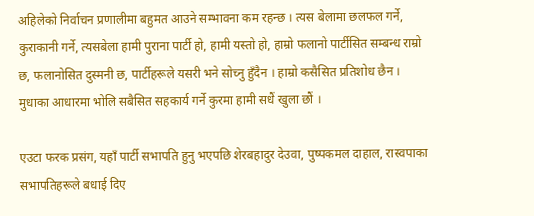अहिलेको निर्वाचन प्रणालीमा बहुमत आउने सम्भावना कम रहन्छ । त्यस बेलामा छलफल गर्ने, कुराकानी गर्ने, त्यसबेला हामी पुराना पार्टी हो, हामी यस्तो हो, हाम्रो फलानो पार्टीसित सम्बन्ध राम्रो छ, फलानोसित दुस्मनी छ, पार्टीहरूले यसरी भने सोच्नु हुँदैन । हाम्रो कसैसित प्रतिशोध छैन । मुधाका आधारमा भोलि सबैसित सहकार्य गर्ने कुरमा हामी सधैं खुला छौं ।

एउटा फरक प्रसंग, यहाँ पार्टी सभापति हुनु भएपछि शेरबहादुर देउवा, पुष्पकमल दाहाल, रास्वपाका सभापतिहरूले बधाई दिए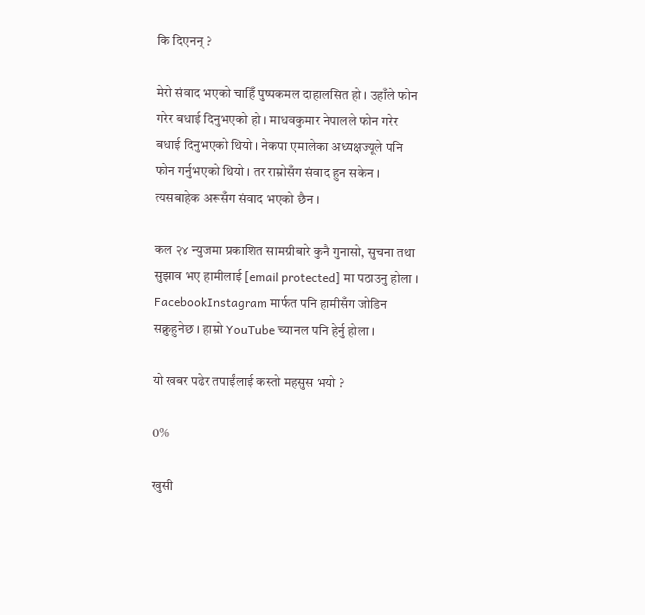कि दिएनन् ?

मेरो संवाद भएको चाहिँ पुष्पकमल दाहालसित हो । उहाँले फोन गरेर बधाई दिनुभएको हो । माधवकुमार नेपालले फोन गरेर बधाई दिनुभएको थियो । नेकपा एमालेका अध्यक्षज्यूले पनि फोन गर्नुभएको थियो । तर राम्रोसँग संवाद हुन सकेन । त्यसबाहेक अरूसँग संवाद भएको छैन ।

कल २४ न्युजमा प्रकाशित सामग्रीबारे कुनै गुनासो, सुचना तथा सुझाव भए हामीलाई [email protected] मा पठाउनु होला । FacebookInstagram मार्फत पनि हामीसँग जोडिन सक्नुहुनेछ । हाम्रो YouTube च्यानल पनि हेर्नु होला ।

यो खबर पढेर तपाईंलाई कस्तो महसुस भयो ?

0%

खुसी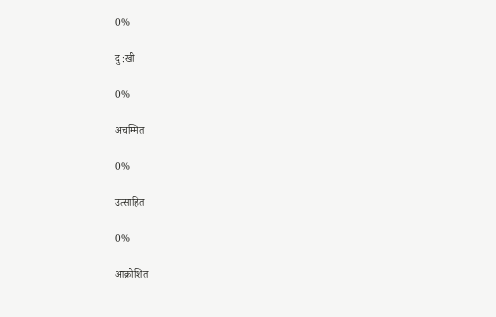0%

दु :खी

0%

अचम्मित

0%

उत्साहित

0%

आक्रोशित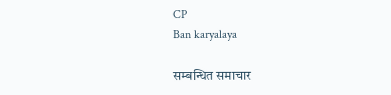CP
Ban karyalaya

सम्बन्धित समाचार